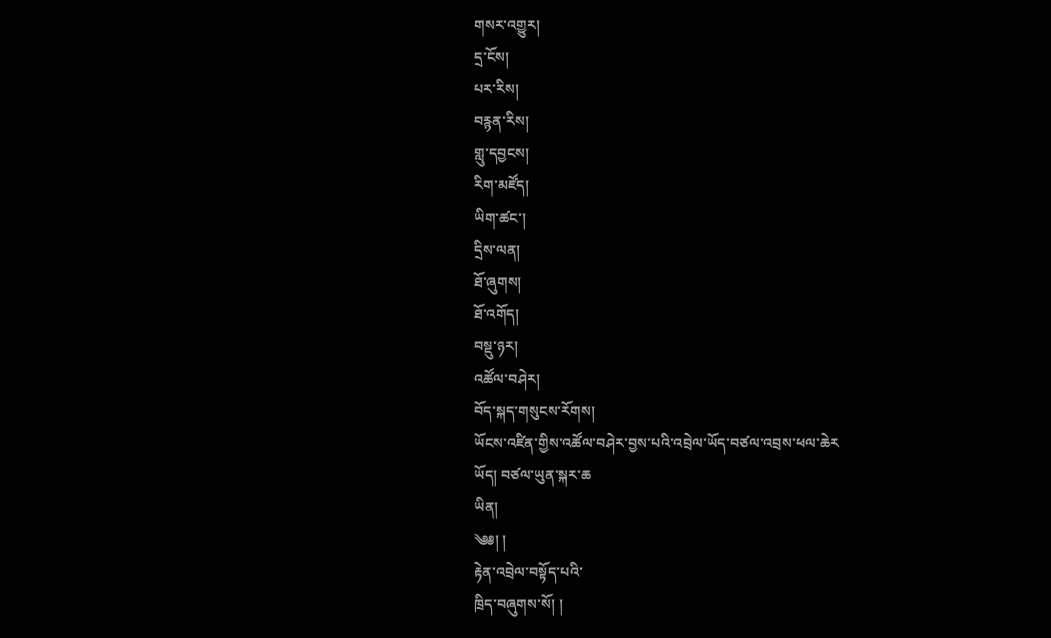གསར་འགྱུར།
དྲ་ངོས།
པར་རིས།
བརྙན་རིས།
གླུ་དབྱངས།
རིག་མཛོད།
ཡིག་ཚང་།
དྲིས་ལན།
ཐོ་ཞུགས།
ཐོ་འགོད།
བསྡུ་ཉར།
འཚོལ་བཤེར།
བོད་སྐད་གསུངས་རོགས།
ཡོངས་འཛིན་གྱིས་འཚོལ་བཤེར་བྱས་པའི་འབྲེལ་ཡོད་བཙལ་འབྲས་ཕལ་ཆེར
ཡོད། བཙལ་ཡུན་སྐར་ཆ
ཡིན།
༄༅། །
རྟེན་འབྲེལ་བསྟོད་པའི་
ཁྲིད་བཞུགས་སོ། །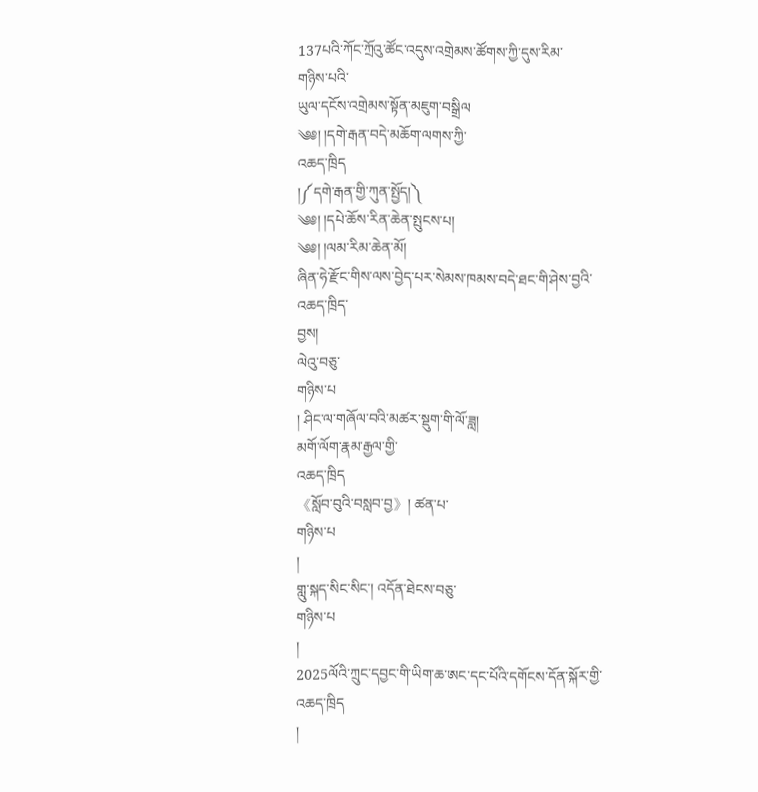137པའི་ཀོང་ཀྲོའུ་ཚོང་འདུས་འགྲེམས་ཚོགས་ཀྱི་དུས་རིམ་
གཉིས་པའི་
ཡུལ་དངོས་འགྲེམས་སྟོན་མཇུག་བསྒྲིལ
༄༅། །དགེ་རྒན་བདེ་མཆོག་ལགས་ཀྱི་
འཆད་ཁྲིད
།༼དགེ་རྒན་གྱི་ཀུན་སྤྱོད།༽
༄༅། །དཔེ་ཆོས་རིན་ཆེན་སྤུངས་པ།
༄༅། །ལམ་རིམ་ཆེན་མོ།
ཞིན་ཧེ་རྫོང་གིས་ལས་བྱེད་པར་སེམས་ཁམས་བདེ་ཐང་གི་ཤེས་བྱའི་
འཆད་ཁྲིད་
བྱས།
ལེའུ་བཅུ་
གཉིས་པ
། ཤིང་ལ་གཞོལ་བའི་མཚར་སྡུག་གི་ལོ་ཟླ།
མགོ་ལོག་རྣམ་རྒྱལ་གྱི་
འཆད་ཁྲིད
《སློབ་བུའི་བསླབ་བྱ》། ཚན་པ་
གཉིས་པ
།
གླུ་སྐད་སིང་སིང་། འདོན་ཐེངས་བཅུ་
གཉིས་པ
།
2025ལོའི་ཀྲུང་དབྱང་གི་ཡིག་ཆ་ཨང་དང་པོའི་དགོངས་དོན་སྐོར་གྱི་
འཆད་ཁྲིད
།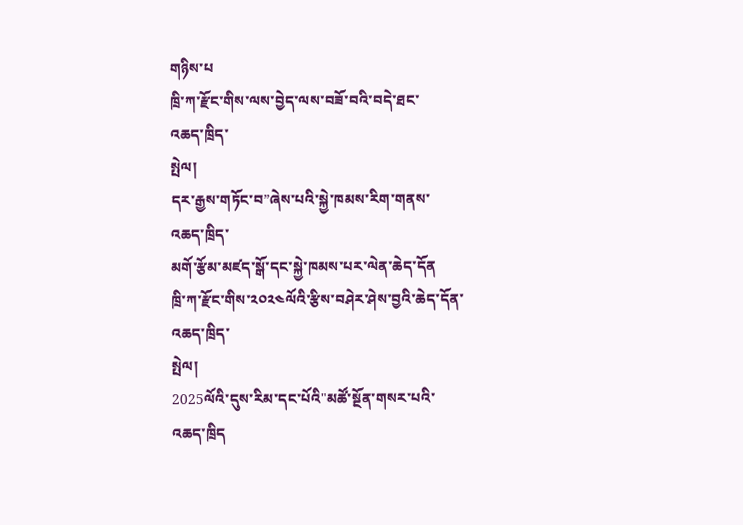གཉིས་པ
ཁྲི་ཀ་རྫོང་གིས་ལས་བྱེད་ལས་བཟོ་བའི་བདེ་ཐང་
འཆད་ཁྲིད་
སྤེལ།
དར་རྒྱས་གཏོང་བ”ཞེས་པའི་སྐྱེ་ཁམས་རིག་གནས་
འཆད་ཁྲིད་
མགོ་རྩོམ་མཛད་སྒོ་དང་སྐྱེ་ཁམས་པར་ལེན་ཆེད་དོན
ཁྲི་ཀ་རྫོང་གིས་༢༠༢༤ལོའི་རྩིས་བཤེར་ཤེས་བྱའི་ཆེད་དོན་
འཆད་ཁྲིད་
སྤེལ།
2025ལོའི་དུས་རིམ་དང་པོའི"མཚོ་སྔོན་གསར་པའི་
འཆད་ཁྲིད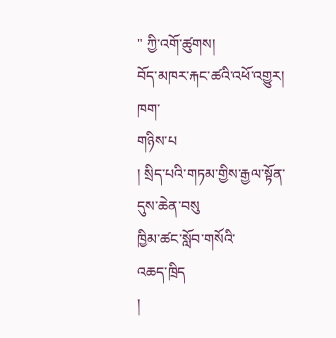" ཀྱི་འགོ་ཚུགས།
བོད་མཁར་རྐང་ཚའི་འཕོ་འགྱུར། ཁག་
གཉིས་པ
། སྲིད་པའི་གཏམ་གྱིས་རྒྱལ་སྟོན་དུས་ཆེན་བསུ
ཁྱིམ་ཚང་སློབ་གསོའི་
འཆད་ཁྲིད
།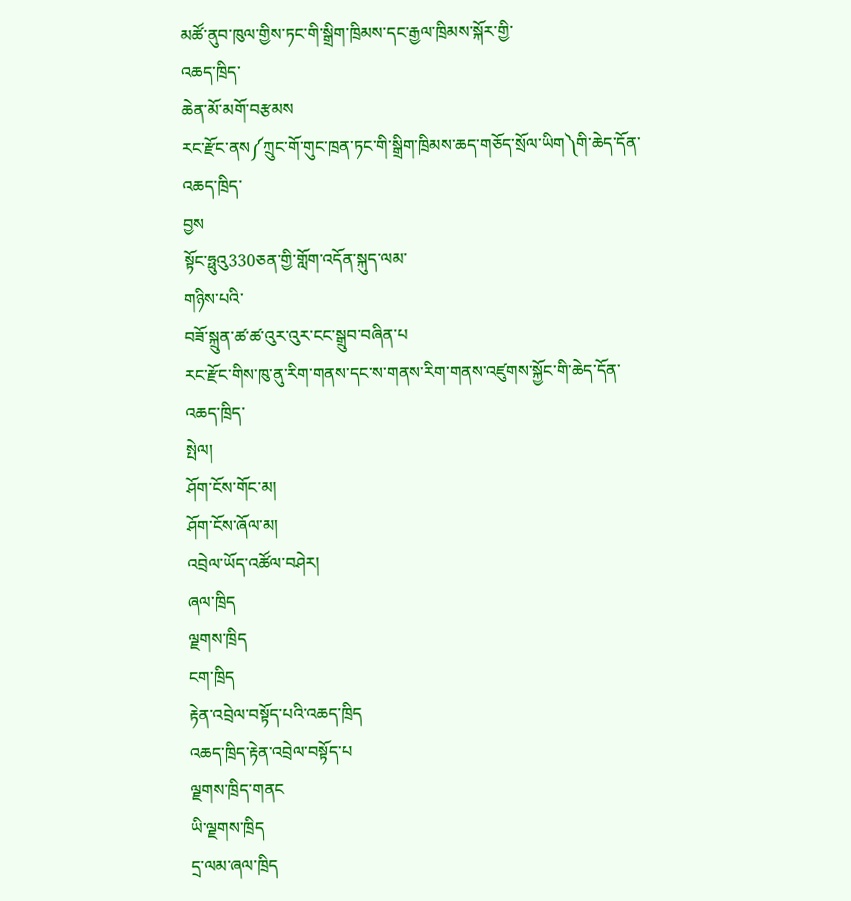མཚོ་ནུབ་ཁུལ་གྱིས་ཏང་གི་སྒྲིག་ཁྲིམས་དང་རྒྱལ་ཁྲིམས་སྐོར་གྱི་
འཆད་ཁྲིད་
ཆེན་མོ་མགོ་བརྩམས
རང་རྫོང་ནས༼ཀྲུང་གོ་གུང་ཁྲན་ཏང་གི་སྒྲིག་ཁྲིམས་ཆད་གཅོད་སྲོལ་ཡིག༽གི་ཆེད་དོན་
འཆད་ཁྲིད་
བྱས
སྟོང་ཧྥུའུ330ཅན་གྱི་གློག་འདོན་སྐུད་ལམ་
གཉིས་པའི་
བཟོ་སྐྲུན་ཚ་ཚ་འུར་འུར་ངང་སྒྲུབ་བཞིན་པ
རང་རྫོང་གིས་ཁུ་ནུ་རིག་གནས་དང་ས་གནས་རིག་གནས་འཛུགས་སྐྱོང་གི་ཆེད་དོན་
འཆད་ཁྲིད་
སྤེལ།
ཤོག་ངོས་གོང་མ།
ཤོག་ངོས་ཞོལ་མ།
འབྲེལ་ཡོད་འཚོལ་བཤེར།
ཞལ་ཁྲིད
ལྗགས་ཁྲིད
ངག་ཁྲིད
རྟེན་འབྲེལ་བསྟོད་པའི་འཆད་ཁྲིད
འཆད་ཁྲིད་རྟེན་འབྲེལ་བསྟོད་པ
ལྗགས་ཁྲིད་གནང
ཡི་ལྗགས་ཁྲིད
དྲ་ལམ་ཞལ་ཁྲིད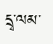དྲྭ་ལམ་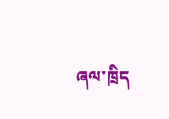ཞལ་ཁྲིད